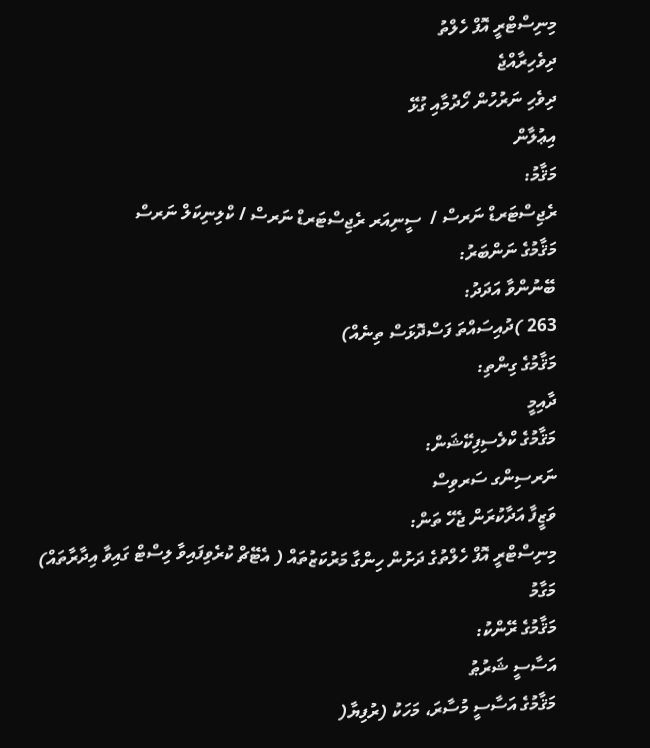މިނިސްޓްރީ އޮފް ހެލްތު
ދިވެހިރާއްޖެ
ދިވެހި ނަރުހުން ހޯދުމާއި ގުޅޭ
އިޢުލާން
މަޤާމު:
ރެޖިސްޓަރޑް ނަރސް /  ސީނިއަރ ރެޖިސްޓަރޑް ނަރސް / ކްލިނިކަލް ނަރސް
މަޤާމުގެ ނަންބަރު:
ބޭނުންވާ އަދަދު:
263 )ދުއިސައްތަ ފަސްދޮޅަސް ތިނެއް)
މަޤާމުގެ ގިންތި:
ދާއިމީ
މަޤާމުގެ ކްލެސިފިކޭޝަން:
ނަރސިންގ ސަރވިސް
ވަޒީފާ އަދާކުރަން ޖެހޭ ތަން:
މިނިސްޓްރީ އޮފް ހެލްތުގެ ދަށުން ހިންގާ މަރުކަޒުތައް ( އެޓޭޗް ކުރެވިފައިވާ ލިސްޓް ގައިވާ އިދާރާތައް)
މަގާމު
މަޤާމުގެ ރޭންކު:
އަސާސީ ޝަރުޠު
މަޤާމުގެ އަސާސީ މުސާރަ، މަހަކު (ރުފިޔާ(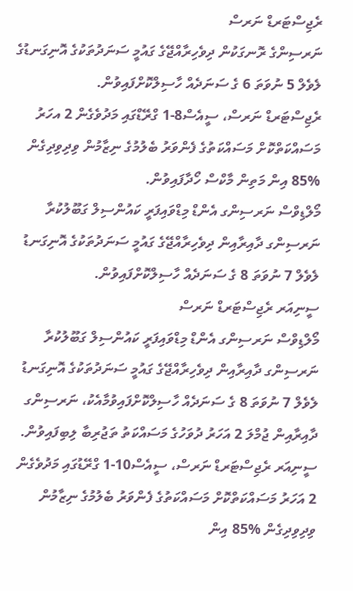ރެޖިސްޓަރޑް ނަރސް
ނަރސިންގެ ރޮނގަކުން ދިވެހިރާއްޖޭގެ ގައުމީ ސަނަދުތަކުގެ އޮނިގަނޑުގެ ލެވެލް 5 ނުވަތަ 6 ގެ ސަނަދެއް ހާސިލްކޮށްފައިވުން.
ރެޖިސްޓަރޑް ނަރސް، ސީއެސް8-1 ގްރޭޑްގައި މަދުވެގެން 2 އހަރު މަސައްކަތްކޮށް މަސައްކަތުގެ ފެންވަރު ބެލުމުގެ ނިޒާމުން ވިދިވިދިގެން %85 އިން މަތިން މާކްސް ހޯދާފައިވުން.
މޯލްޑިވްސް ނަރސިންގ އެންޑް މިޑްވައިފަރީ ކައުންސިލް ގަބޫލުކުރާ ނަރސިންގ ދާއިރާއިން ދިވެހިރާއްޖޭގެ ގައުމީ ސަނަދުތަކުގެ އޮނިގަނޑު ލެވެލް 7 ނުވަތަ 8 ގެ ސަނަދެއް ހާސިލްކޮށްފައިވުން.
ސީނިއަރ ރެޖިސްޓަރޑް ނަރސް
މޯލްޑިވްސް ނަރސިންގ އެންޑް މިޑްވައިފަރީ ކައުންސިލް ގަބޫލުކުރާ ނަރސިންގ ދާއިރާއިން ދިވެހިރާއްޖޭގެ ގައުމީ ސަނަދުތަކުގެ އޮނިގަނޑު ލެވެލް 7 ނުވަތަ 8 ގެ ސަނަދެއް ހާސިލްކޮށްފައިވުމާއެކު، ނަރސިންގ ދާއިރާއިން ޖުމްލަ 2 އަހަރު ދުވަހުގެ މަސައްކަތު ތަޖުރިބާ ލިބިފައިވުން.
ސީނިއަރ ރެޖިސްޓަރޑް ނަރސް، ސީއެސް10-1 ގްރޭޑުގައި މަދުވެގެން 2 އަހަރު މަސައްކަތްކޮށް މަސައްކަތުގެ ފެންވަރު ބެލުމުގެ ނިޒާމުން ވިދިވިދިގެން %85 އިން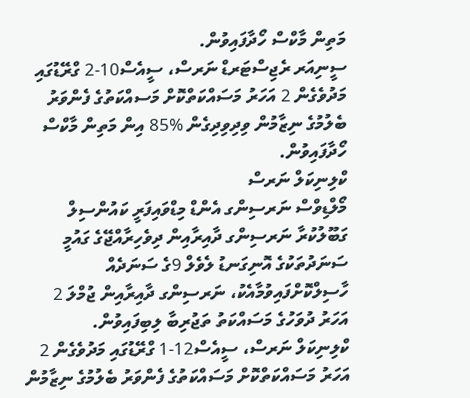މަތިން މާކްސް ހޯދާފައިވުން.
ސީނިއަރ ރެޖިސްޓަރޑް ނަރސް، ސީއެސް10-2 ގްރޭޑުގައި މަދުވެގެން 2 އަހަރު މަސައްކަތްކޮށް މަސއްކަތުގެ ފެންވަރު ބެލުމުގެ ނިޒާމުން ވިދިވިދިގެން %85 އިން މަތިން މާކްސް ހޯދާފައިވުން.
ކްލިނިކަލް ނަރސް
މޯލްޑިވްސް ނަރސިންގ އެންޑް މިޑްވައިފަރީ ކައުންސިލް ގަބޫލުކުރާ ނަރސިންގ ދާއިރާއިން ދިވެހިރާއްޖޭގެ ގައުމީ ސަނަދުތަކުގެ އޮނިގަނޑު ލެވެލް 9ގެ ސަނަދެއް ހާސިލްކޮށްފައިވުމާއެކު، ނަރސިންގ ދާއިރާއިން ޖުމްލަ 2 އަހަރު ދުވަހުގެ މަސައްކަތު ތަޖުރިބާ ލިބިފައިވުން.
ކްލިނިކަލް ނަރސް، ސީއެސް12-1 ގްރޭޑުގައި މަދުވެގެން 2 އަހަރު މަސައްކަތްކޮށް މަސައްކަތުގެ ފެންވަރު ބެލުމުގެ ނިޒާމުން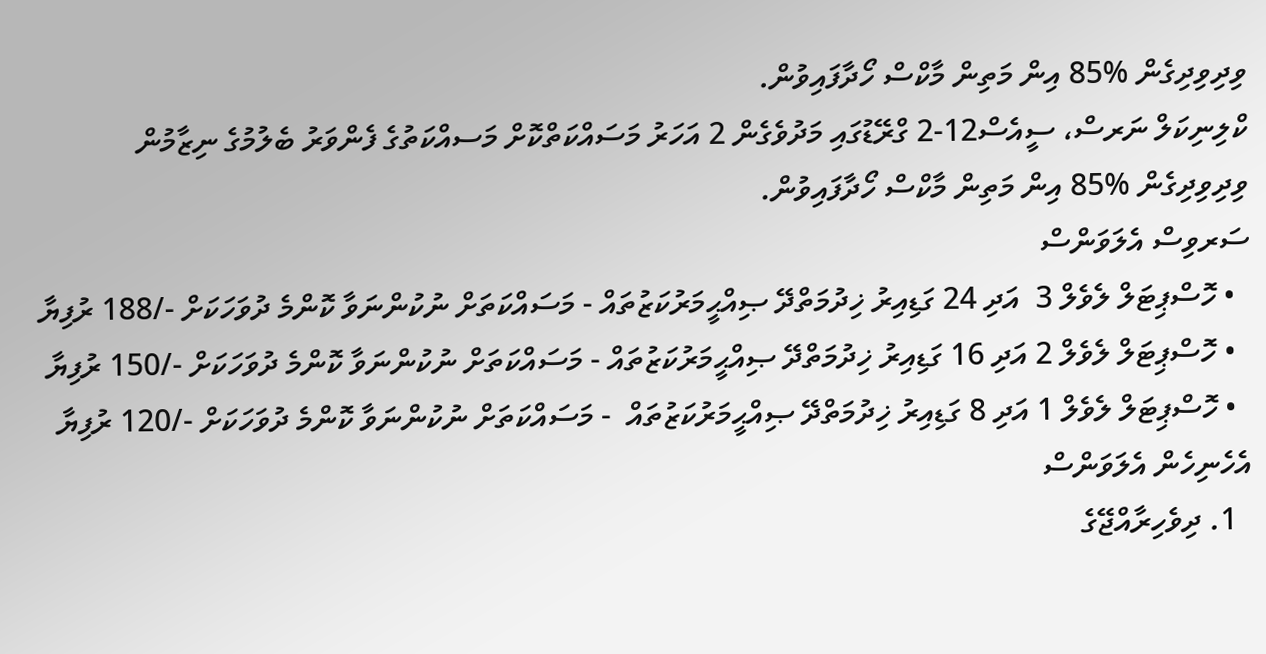ވިދިވިދިގެން %85 އިން މަތިން މާކްސް ހޯދާފައިވުން.
ކްލިނިކަލް ނަރސް، ސީއެސް12-2 ގްރޭޑުގައި މަދުވެގެން 2 އަހަރު މަސައްކަތްކޮށް މަސއްކަތުގެ ފެންވަރު ބެލުމުގެ ނިޒާމުން ވިދިވިދިގެން %85 އިން މަތިން މާކްސް ހޯދާފައިވުން.
ސަރވިސް އެލަވަންސް
  • ހޮސްޕިޓަލް ލެވެލް 3  އަދި 24 ގަޑިއިރު ޚިދުމަތްދޭ ޞިއްޙީމަރުކަޒުތައް - މަސައްކަތަށް ނުކުންނަވާ ކޮންމެ ދުވަހަކަށް -/188 ރުފިޔާ
  • ހޮސްޕިޓަލް ލެވެލް 2 އަދި 16 ގަޑިއިރު ޚިދުމަތްދޭ ޞިއްޙީމަރުކަޒުތައް - މަސައްކަތަށް ނުކުންނަވާ ކޮންމެ ދުވަހަކަށް -/150 ރުފިޔާ
  • ހޮސްޕިޓަލް ލެވެލް 1 އަދި 8 ގަޑިއިރު ޚިދުމަތްދޭ ޞިއްޙީމަރުކަޒުތައް  - މަސައްކަތަށް ނުކުންނަވާ ކޮންމެ ދުވަހަކަށް -/120 ރުފިޔާ
އެހެނިހެން އެލަވަންސް
  1. ދިވެހިރާއްޖޭގެ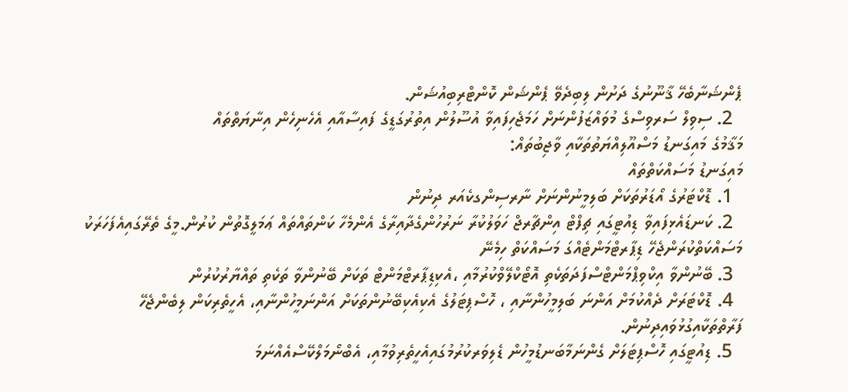ޕެންޝަނާބެހޭ ޤާނޫނުގެ ދަށުން ލިބިދެވޭ ޕެންޝަން ކޮންޓްރިބިއުޝަން.
  2. ސިވިލް ސަރވިސްގެ މުވައްޒަފުންނަށް ހަމަޖެހިފައިވާ އުސޫލުން އިތުރުގަޑީގެ ފައިސާއާއި އެހެނިހެން އިނާޔަތްތައް
މަޤާމުގެ މައިގަނޑު މަސްއޫލިއްޔަތުތަކާއި ވާޖިބުތައް:
މައިގަނޑު މަސައްކަތްތައް
  1. ޑޮކްޓަރުގެ އޯޑަރުތަކަށް ބަލިމީނުންނަށް ނާރސިންގކެއަރ ދިނުން
  2. ކަނޑައެޅިފައިވާ ޑިއުޓީގައި ޗިފްޓް އިންޗާރޖް ހަވަލުކުރާ ނަރުހުންގެދާއިރާގެ އެންމެހާ ކަންތައްތައް ޢަމަލީގޮތުން ކުރުން.މީގެ ތެރޭގައިއެފަހަރަކު މަސައްކަތްކުރަންޖެހޭ ޑިޕާރޓްމަންޓެއްގަ މަސައްކަތް ހިމެނޭ
  3. ބޭނުންވާ އިކްވިޕްމަންޓްސްފަދަތަކެތި އޮޓޯކްލޭވްކުރުމާއި ،އެކިޑިޕާރޓްމަންޓް ތަކަށް ބޭނުންވާ ތަކެތި ތައްޔާރުކުރުން
  4. ޑޮކްޓަރަށް ދެއްކުމަށް އަންނަ ބަލިމީހުންނާއި ، ހޮސްޕިޓަލުގެ އެކިއެކިބޭނުންތަކަށް އަންނަމީހުންނާއި، އެހީތެރިކަން ލިބެންޖެހޭ ފަރާތްތަކާއިގުޅުވައިދިނުން.
  5. ޑިއުޓީގައި ހޮސްޕިޓަލަށް ގެންނަމާބަނޑުމީހުން ޑެލިވަރކުރުމުގައިއެހީތެރިވުމާއި، އެބްނޯމަލްކޭސްއެއްނަމަ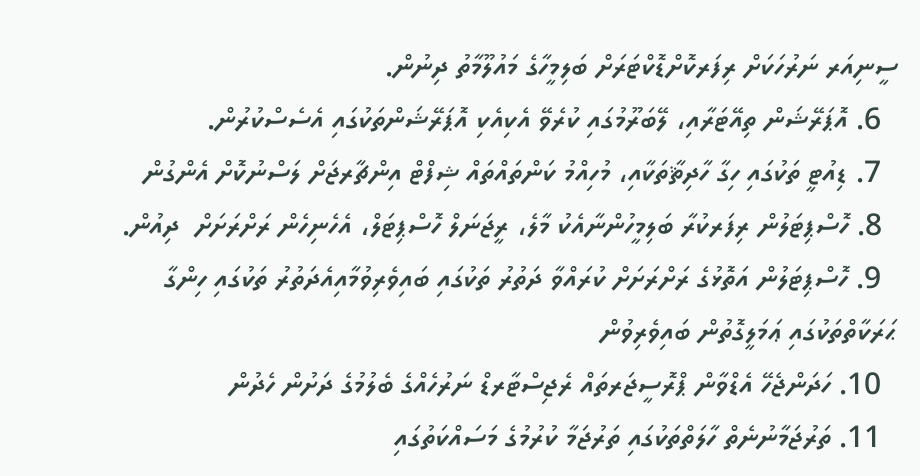ސީނިއަރ ނަރުހަކަށް ރިފަރކޮށްޑޮކްޓަރަށް ބަލިމީހާގެ މައުލޫމާތު ދިނުން.
  6. އޮޕަރޭޝަން ތިއޭޓަރާއި، ލޭބަރޫމުގައި ކުރެވޭ އެކިއެކި އޮޕަރޭޝަންތަކުގައި އެސެސްކުރުން.
  7. ޑިއުޓީ ތަކުގައި ހިގާ ހާދިޘާތަކާއި، މުހިއްމު ކަންތައްތައް ޝިފްޓް އިންޗާރޖަށް ލަސްނުކޮށް އެންގުން
  8. ހޮސްޕިޓަލުން ރިފަރކުރާ ބަލިމީހުންނާއެކު މާލެ، ރީޖަނަލް ހޮސްޕިޓަލް، އެހެނިހެން ރަށްރަށަށް  ދިއުން.
  9. ހޮސްޕިޓަލުން އަތޮޅުގެ ރަށްރަށަށް ކުރައްވާ ދަތުރު ތަކުގައި ބައިވެރިވުމާއިއެދަތުރު ތަކުގައި ހިންގާ ޙަރަކާތްތަކުގައި ޢަމަލީގޮތުން ބައިވެރިވުން
  10. ހަދަންޖެހޭ އެޑްވާން ޕްރޮސީޖަރތައް ރެޖިސްޓާރޑް ނަރުހެއްގެ ބެލުމުގެ ދަށުން ހެދުން
  11. ތަރުޖަމާނުނެތް ހާލަތްތަކުގައި ތަރުޖަމާ ކުރުމުގެ މަސައްކަތުގައި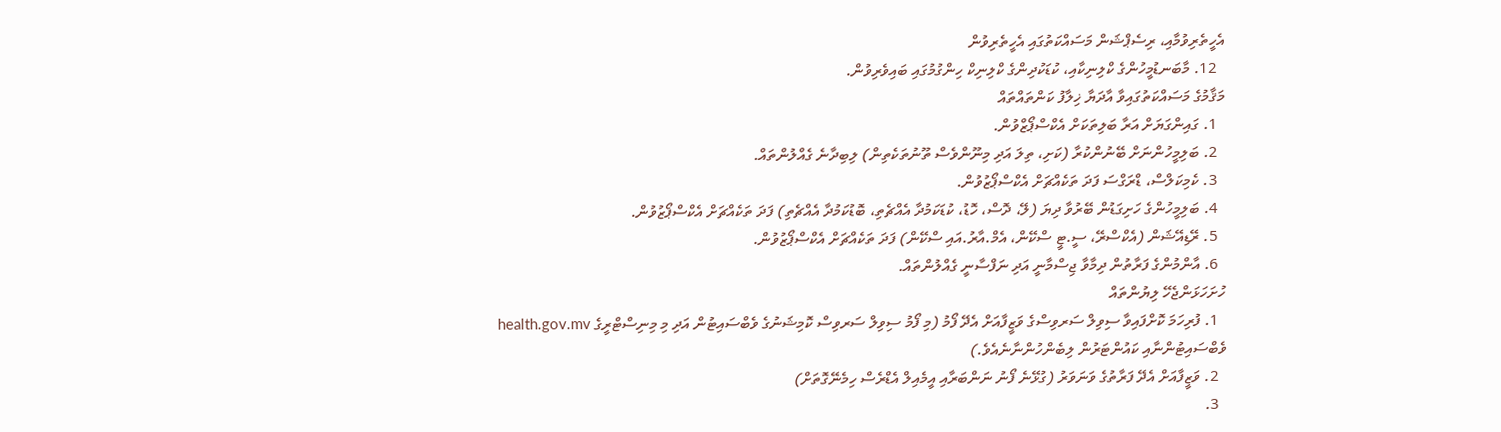އެހީތެރިވުމާއި، ރިސެޕްޝަން މަސައްކަތުގައި އެހީތެރިވުން
  12. މާބަނޑުމީހުންގެ ކްލިނިކާއި، ކުޑަކުދިންގެ ކްލިނިކް ހިންގުމުގައި ބައިވެރިވުން.
މަޤާމުގެ މަސައްކަތުގައިވާ އާދަޔާ ޚިލާފު ކަންތައްތައް
  1. ގައިންގަޔަށް އަރާ ބަލިތަކަށް އެކްސްޕޯޒްވުން.
  2. ބަލިމީހުންނަށް ބޭނުންކުރާ (ކަށި، ތިލަ އަދި މިނޫންވެސް ތޫނުތަކެތިން) ލިބިދާނެ ގެއްލުންތައް.
  3. ކެމިކަލްސް، ޑްރަގްސަ ފަދަ ތަކެއްޗަށް އެކްސްޕޯޒުވުން.
  4. ބަލިމީހުންގެ ހަށިގަޑުން ބޭރުވާ ދިޔަ (ލޭ، ދޮސް، ހޮޑު، ކުޑަކަމުދާ އެއްޗެތި، ބޮޑުކަމުދާ އެއްޗެތި) ފަދަ ތަކެއްޗަށް އެކްސްޕޯޒުވުން.
  5. ރޭޑިއޭޝަން (އެކްސްރޭ، ސީ.ޓީ ސްކޭން، އެމް.އާރު.އައި ސްކޭން) ފަދަ ތަކެއްޗަށް އެކްސްޕޯޒުވުން.
  6. އާންމުންގެ ފަރާތުން ދިމާވާ ޖިސްމާނީ އަދި ނަފްސާނީ ގެއްލުންތައް.
ހުށަހަޅަންޖެހޭ ލިޔުންތައް
  1. ފުރިހަމަ ކޮށްފައިވާ ސިވިލް ސަރވިސްގެ ވަޒީފާއަށް އެދޭ ފޯމު (މި ފޯމު ސިވިލް ސަރވިސް ކޮމިޝަނުގެ ވެބްސައިޓުން އަދި މި މިނިސްޓްރީގެ health.gov.mv ވެބްސައިޓުންނާއި ކައުންޓަރުން ލިބެންހުންނާނެއެވެ.)
  2. ވަޒީފާއަށް އެދޭ ފަރާތުގެ ވަނަވަރު (ގުޅޭނެ ފޯނު ނަންބަރާއި އީމެއިލް އެޑްރެސް ހިމެނޭގޮތަށް)
  3.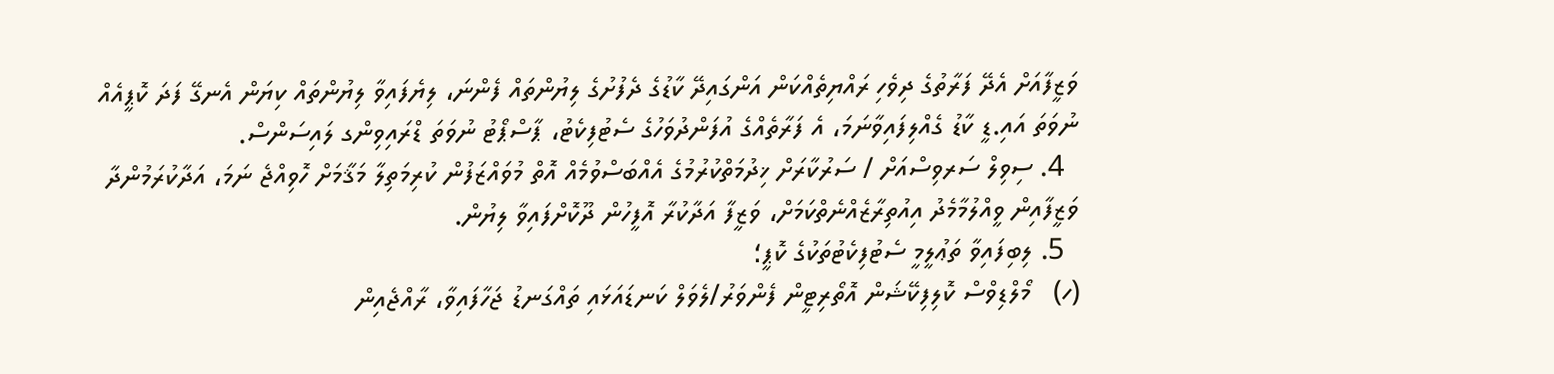ވަޒީފާއަށް އެދޭ ފަރާތުގެ ދިވެހި ރައްޔިތެއްކަން އަންގައިދޭ ކާޑުގެ ދެފުށުގެ ލިޔުންތައް ފެންނަ، ލިޔެފައިވާ ލިޔުންތައް ކިޔަން އެނގޭ ފަދަ ކޮޕީއެއް ނުވަތަ އައި.ޑީ ކާޑު ގެއްލިފައިވާނަމަ، އެ ފަރާތެއްގެ އުފަންދުވަހުގެ ސެޓުފިކެޓު، ޕާސްޕޯޓު ނުވަތަ ޑްރައިވިންގ ލައިސަންސް.
  4. ސިވިލް ސަރވިސްއަށް / ސަރުކާރަށް ޚިދުމަތްކުރުމުގެ އެއްބަސްވުމެއް އޮތް މުވައްޒަފުން ކުރިމަތިލާ މަޤާމަށް ހޮވިއްޖެ ނަމަ، އަދާކުރަމުންދާ ވަޒީފާއިން ވީއްލުމާމެދު އިއުތިރާޒެއްނެތްކަމަށް، ވަޒީފާ އަދާކުރާ އޮފީހުން ދޫކޮށްފައިވާ ލިޔުން.
  5. ލިބިފައިވާ ތަޢުލީމީ ސެޓުފިކެޓުތަކުގެ ކޮޕީ؛
(ހ)   މޯލްޑިވްސް ކޮލިފިކޭޝަން އޮތޯރިޓީން ފެންވަރު/ލެވަލް ކަނޑައަޅައި ތައްގަނޑު ޖަހާފައިވާ، ރާއްޖެއިން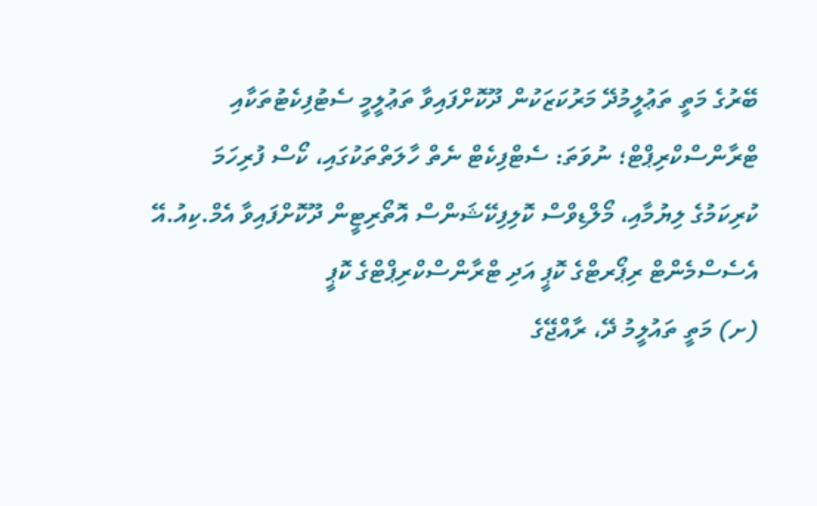ބޭރުގެ މަތީ ތަޢުލީމުދޭ މަރުކަޒަކުން ދޫކޮށްފައިވާ ތަޢުލީމީ ސެޓުފިކެޓުތަކާއި ޓްރާންސްކްރިޕްޓް؛ ނުވަތަ: ސެޓްފިކެޓް ނެތް ހާލަތްތަކުގައި، ކޯސް ފުރިހަމަ ކުރިކަމުގެ ލިޔުމާއި، މޯލްޑިވްސް ކޮލިފިކޭޝަންސް އޮތޯރިޓީން ދޫކޮށްފައިވާ އެމް.ކިއު.އޭ އެސެސްމެންޓް ރިޕޯރޓްގެ ކޮޕީ އަދި ޓްރާންސްކްރިޕްޓްގެ ކޮޕީ
(ށ) މަތީ ތައުލީމު ދޭ، ރާއްޖޭގެ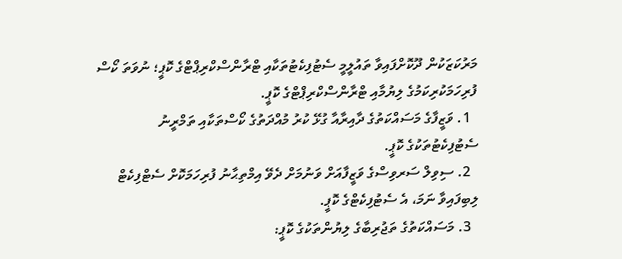މަރުކަޒަކުން ދޫކޮށްފައިވާ ތައުލީމީ ސެޓުފިކެޓުތަކާއި ޓްރާންސްކްރިޕްޓްގެ ކޮޕީ؛ ނުވަތަ ކޯސް ފުރިހަމަކުރިކަމުގެ ލިޔުމާއި ޓްރާންސްކްރިޕްޓްގެ ކޮޕީ.
  1. ވަޒީފާގެ މަސައްކަތުގެ ދާއިރާއާ ގުޅޭ ކުރު މުއްދަތުގެ ކޯސްތަކާއި ތަމްރީނު ސެޓުފިކެޓުތަކުގެ ކޮޕީ.
  2. ސިވިލް ސަރވިސްގެ ވަޒީފާއަށް ވަނުމަށް ދެވޭ އިމްތިޙާނު ފުރިހަމަކޮށް ސެޓްފިކެޓް ލިބިފައިވާ ނަމަ، އެ ސެޓުފިކެޓްގެ ކޮޕީ.
  3. މަސައްކަތުގެ ތަޖުރިބާގެ ލިޔުންތަކުގެ ކޮޕީ: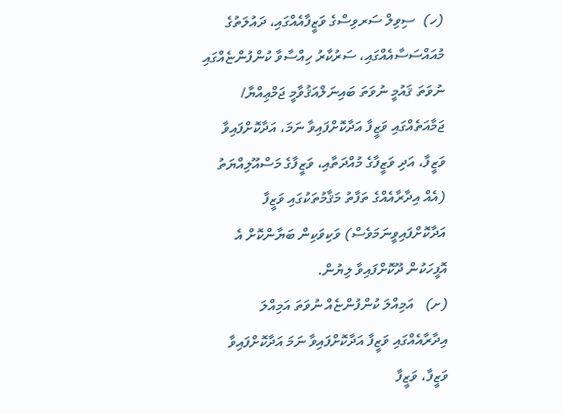(ހ)  ސިވިލް ސަރވިސްގެ ވަޒީފާއެއްގައި، ދައުލަތުގެ މުއައްސަސާއެއްގައި، ސަރުކާރު ހިއްސާވާ ކުންފުންޏެއްގައި ނުވަތަ ޤައުމީ ނުވަތަ ބައިނަލްއަޤުވާމީ ޖަމްޢިއްޔާ/ ޖަމާއަތެއްގައި ވަޒީފާ އަދާކޮށްފައިވާ ނަމަ، އަދާކޮށްފައިވާ ވަޒީފާ، އަދި ވަޒީފާގެ މުއްދަތާއި، ވަޒީފާގެ މަސްއޫލިއްޔަތު (އެއް އިދާރާއެއްގެ ތަފާތު މަޤާމުތަކުގައި ވަޒީފާ އަދާކޮށްފައިވީނަމަވެސް) ވަކިވަކިން ބަޔާންކޮށް އެ އޮފީހަކުން ދޫކޮށްފައިވާ ލިޔުން.
(ށ)   އަމިއްލަ ކުންފުންޏެއް ނުވަތަ އަމިއްލަ އިދާރާއެއްގައި ވަޒީފާ އަދާކޮށްފައިވާ ނަމަ އަދާކޮށްފައިވާ ވަޒީފާ، ވަޒީފާ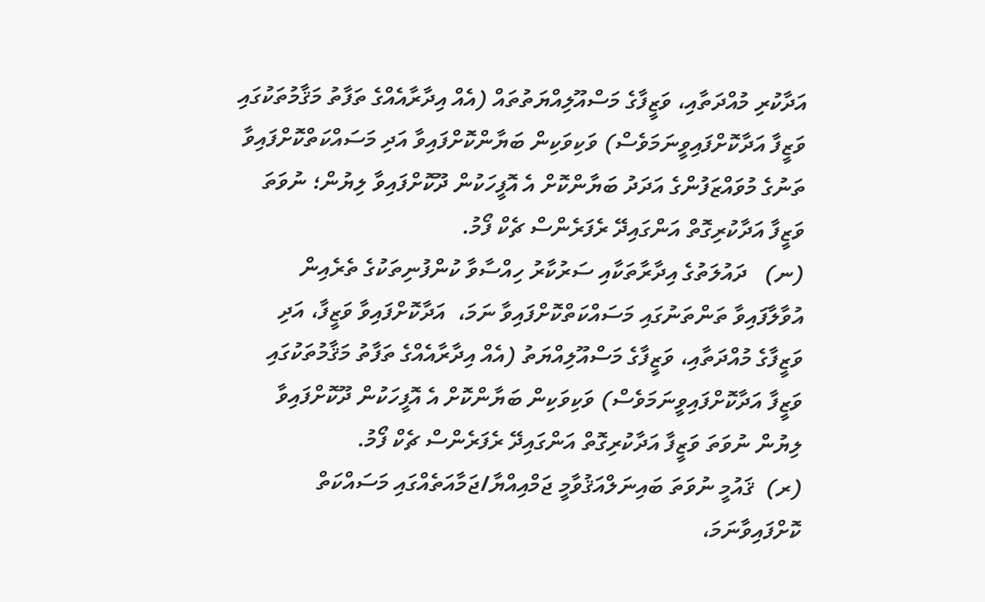އަދާކުރި މުއްދަތާއި، ވަޒީފާގެ މަސްއޫލިއްޔަތުތައް (އެއް އިދާރާއެއްގެ ތަފާތު މަޤާމުތަކުގައި ވަޒީފާ އަދާކޮށްފައިވީނަމަވެސް) ވަކިވަކިން ބަޔާންކޮށްފައިވާ އަދި މަސައްކަތްކޮށްފައިވާ ތަނުގެ މުވައްޒަފުންގެ އަދަދު ބަޔާންކޮށް އެ އޮފީހަކުން ދޫކޮށްފައިވާ ލިޔުން؛ ނުވަތަ ވަޒީފާ އަދާކުރިގޮތް އަންގައިދޭ ރެފަރެންސް ޗެކް ފޯމު.
(ނ)   ދައުލަތުގެ އިދާރާތަކާއި ސަރުކާރު ހިއްސާވާ ކުންފުނިތަކުގެ ތެރެއިން އުވާލާފައިވާ ތަންތަނުގައި މަސައްކަތްކޮށްފައިވާ ނަމަ،  އަދާކޮށްފައިވާ ވަޒީފާ، އަދި ވަޒީފާގެ މުއްދަތާއި، ވަޒީފާގެ މަސްއޫލިއްޔަތު (އެއް އިދާރާއެއްގެ ތަފާތު މަޤާމުތަކުގައި ވަޒީފާ އަދާކޮށްފައިވީނަމަވެސް) ވަކިވަކިން ބަޔާންކޮށް އެ އޮފީހަކުން ދޫކޮށްފައިވާ ލިޔުން ނުވަތަ ވަޒީފާ އަދާކުރިގޮތް އަންގައިދޭ ރެފަރެންސް ޗެކް ފޯމު.
(ރ)  ޤައުމީ ނުވަތަ ބައިނަލްއަޤުވާމީ ޖަމްއިއްޔާ/ޖަމާއަތެއްގައި މަސައްކަތް ކޮށްފައިވާނަމަ،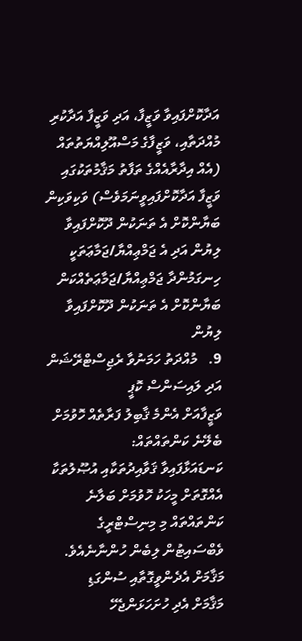އަދާކޮށްފައިވާ ވަޒީފާ، އަދި ވަޒީފާ އަދާކުރި މުއްދަތާއި، ވަޒީފާގެ މަސްއޫލިއްޔަތުތައް (އެއް އިދާރާއެއްގެ ތަފާތު މަޤާމުތަކުގައި ވަޒީފާ އަދާކޮށްފައިވީނަމަވެސް) ވަކިވަކިން ބަޔާންކޮށް އެ ތަނަކުން ދޫކޮށްފައިވާ ލިޔުން އަދި އެ ޖަމްޢިއްޔާ/ޖަމާޢަތަކީ ހިނގަމުންދާ ޖަމްޢިއްޔާ/ޖަމާޢަތެއްކަން ބަޔާންކޮށް އެ ތަނަކުން ދޫކޮށްފައިވާ ލިޔުން
9.   މުއްދަތު ހަމަނުވާ ރެޖިސްޓްރޭޝަން އަދި ލައިސަންސް ކޮޕީ
ވަޒީފާއަށް އެންމެ ޤާބިލު ފަރާތެއް ހޮވުމަށް ބެލޭނެ ކަންތައްތައް:
ކަނޑައަޅާފައިވާ ޤަވާއިދުތަކާއި އުޞޫލުތަކާ އެއްގޮތަށް މީހަކު ހޮވުމަށް ބަލާނެ ކަންތައްތައް މި މިނިސްޓްރީގެ ވެބްސައިޓުން ލިބެން ހުންނާނެއެވެ.
މަޤާމަށް އެދެންވީގޮތާއި ސުންގަޑި
މަޤާމަށް އެދި ހުށަހަޅަންޖެހޭ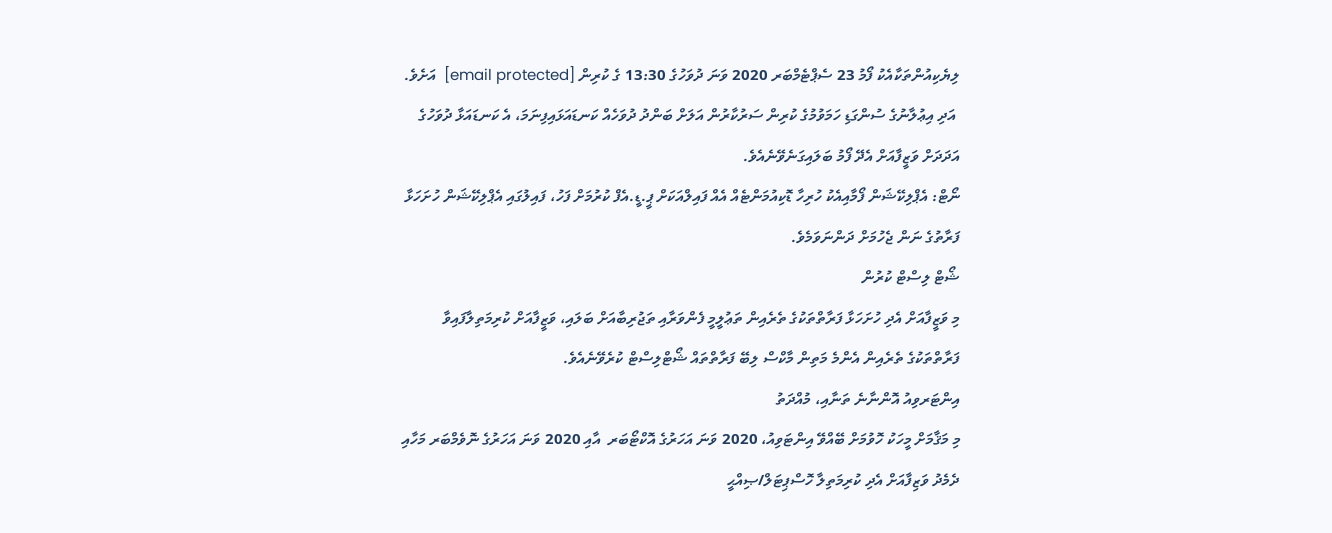ލިޔެކިއުންތަކާއެކު ފޯމު 23 ސެޕްޓެމްބަރ 2020 ވަނަ ދުވަހުގެ 13:30 ގެ ކުރިން [email protected]  އަށެވެ.
 އަދި އިޢުލާނުގެ ސުންގަޑި ހަމަވުމުގެ ކުރިން ސަރުކާރުން އަލަށް ބަންދު ދުވަހެއް ކަނޑައަޅައިފިނަމަ، އެ ކަނޑައަޅާ ދުވަހުގެ އަދަދަށް ވަޒީފާއަށް އެދޭ ފޯމު ބަލައިގަނެވޭނެއެވެ.
ނޯޓް: އެޕްލިކޭޝަން ފޯމާއިއެކު ހުރިހާ ޑޮކިއުމަންޓެއް އެއް ފައިލްއަކަށް ޕީ.ޑީ.އެފް ކުރުމަށް ފަހު، ފައިލުގައި އެޕްލިކޭޝަން ހުށަހަޅާ ފަރާތުގެ ނަން ޖެހުމަށް ދަންނަވަމެވެ.
ޝޯޓް ލިސްޓް ކުރުން
މި ވަޒީފާއަށް އެދި ހުށަހަޅާ ފަރާތްތަކުގެ ތެރެއިން ތަޢުލީމީ ފެންވަރާއި ތަޖުރިބާއަށް ބަލައި، ވަޒީފާއަށް ކުރިމަތިލާފައިވާ ފަރާތްތަކުގެ ތެރެއިން އެންމެ މަތިން މާކްސް ލިބޭ ފަރާތްތައް ޝޯޓްލިސްޓް ކުރެވޭނެއެވެ.
އިންޓަރވިއު އޮންނާނެ ތަނާއި، މުއްދަތު
މި މަޤާމަށް މީހަކު ހޮވުމަށް ބޭއްވޭ އިންޓަވިއު، 2020 ވަނަ އަހަރުގެ އޮކްޓޯބަރ  އާއި 2020 ވަނަ އަހަރުގެ ނޮވެމްބަރ މަހާއި ދެމެދު ވަޒިފާއަށް އެދި ކުރިމަތިލާ ހޮސްޕިޓަލް/ޞިއްޙީ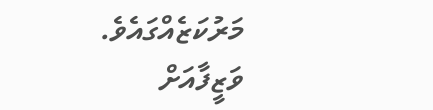މަރުކަޒެއްގައެވެ.
ވަޒީފާއަށް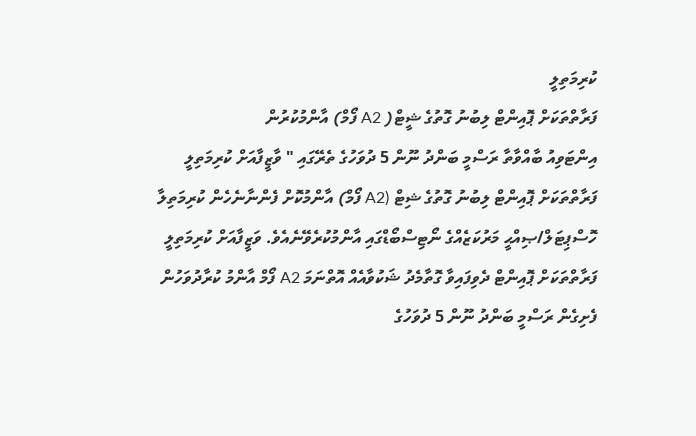ކުރިމަތިލީ
ފަރާތްތަކަށް ޕޮއިންޓް ލިބުނު ގޮތުގެ ޝީޓް( A2 ފޯމް) އާންމުކުރުން
އިންޓަވިއު ބާއްވާތާ ރަސްމީ ބަންދު ނޫން 5 ދުވަހުގެ ތެރޭގައި " ވާޒީފާއަށް ކުރިމަތިލީ ފަރާތްތަކަށް ޕޮއިންޓް ލިބުނު ގޮތުގެ ޝިޓް (A2 ފޯމް) އާންމުކޮށް ފެންނާނެހެން ކުރިމަތިލާ ހޮސްޕިޓަލް/ޞިއްޙީ މަރުކަޒެއްގެ ނޯޓިސްބޯޑްގައި އާންމުކުރެވޭނެއެވެ. ވަޒީފާއަށް ކުރިމަތިލީ ފަރާތްތަކަށް ޕޮއިންޓް ދެވިފައިވާ ގޮތާމެދު ޝަކުވާއެއް އޮތްނަމަ A2 ފޯމް އާންމު ކުރާދުވަހުން ފެށިގެން ރަސްމީ ބަންދު ނޫން 5 ދުވަހުގެ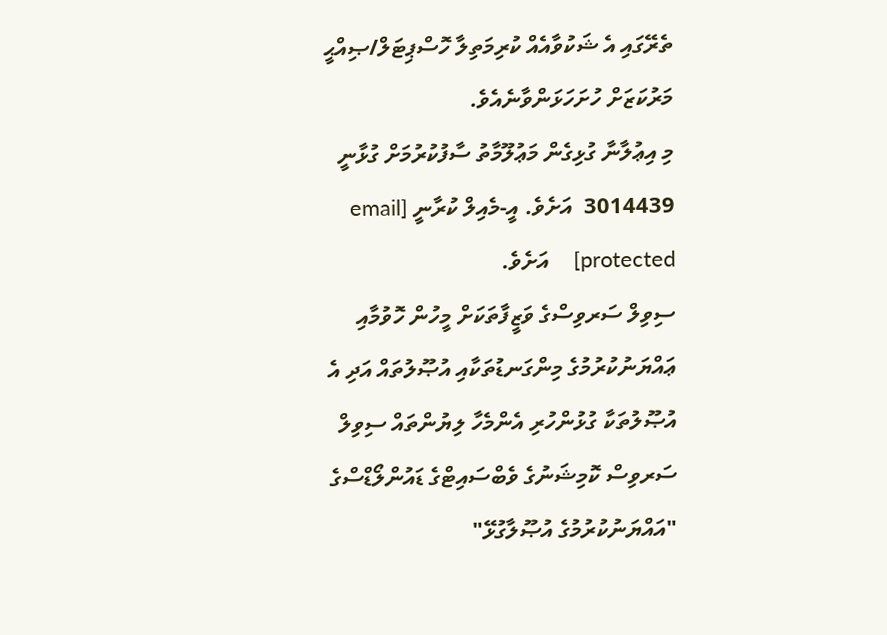ތެރޭގައި އެ ޝަކުވާއެއް ކުރިމަތިލާ ހޮސްޕިޓަލް/ޞިއްޙީ މަރުކަޒަށް ހުށަހަޅަންވާނެއެވެ.
މި އިޢުލާނާ ގުޅިގެން މަޢުލޫމާތު ސާފުކުރުމަށް ގުޅާނީ 3014439  އަށެވެ. އީ-މެއިލް ކުރާނީ [email protected]    އަށެވެ.
ސިވިލް ސަރވިސްގެ ވަޒީފާތަކަށް މީހުން ހޮވުމާއި ޢައްޔަނުކުރުމުގެ މިންގަނޑުތަކާއި އުޞޫލުތައް އަދި އެ އުޞޫލުތަކާ ގުޅުންހުރި އެންމެހާ ލިޔުންތައް ސިވިލް ސަރވިސް ކޮމިޝަނުގެ ވެބްސައިޓްގެ ޑައުންލޯޑްސްގެ "އައްޔަނުކުރުމުގެ އުޞޫލާގުޅޭ"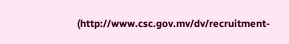(http://www.csc.gov.mv/dv/recruitment-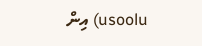usoolu) އިން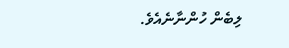ލިބެން ހުންނާނެއެވެ.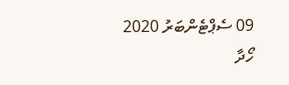09 ސެޕްޓެންބަރު 2020
ހޯދާ